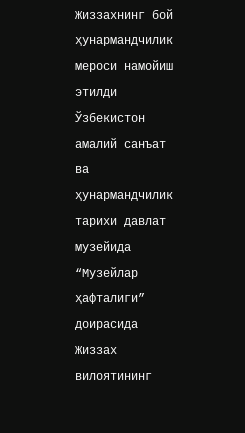Жиззахнинг бой ҳунармандчилик мероси намойиш этилди
Ўзбекистон амалий санъат ва ҳунармандчилик тарихи давлат музейида “Музейлар ҳафталиги” доирасида Жиззах вилоятининг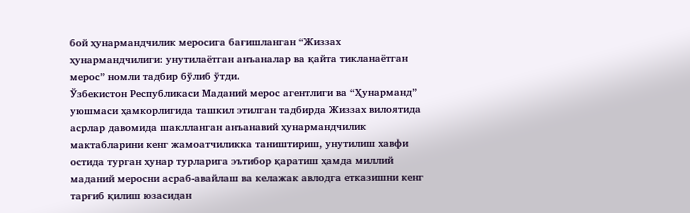бой ҳунармандчилик меросига бағишланган “Жиззах ҳунармандчилиги: унутилаётган анъаналар ва қайта тикланаётган мерос” номли тадбир бўлиб ўтди.
Ўзбекистон Республикаси Маданий мерос агентлиги ва “Ҳунарманд” уюшмаси ҳамкорлигида ташкил этилган тадбирда Жиззах вилоятида асрлар давомида шаклланган анъанавий ҳунармандчилик мактабларини кенг жамоатчиликка таништириш, унутилиш хавфи остида турган ҳунар турларига эътибор қаратиш ҳамда миллий маданий меросни асраб-авайлаш ва келажак авлодга етказишни кенг тарғиб қилиш юзасидан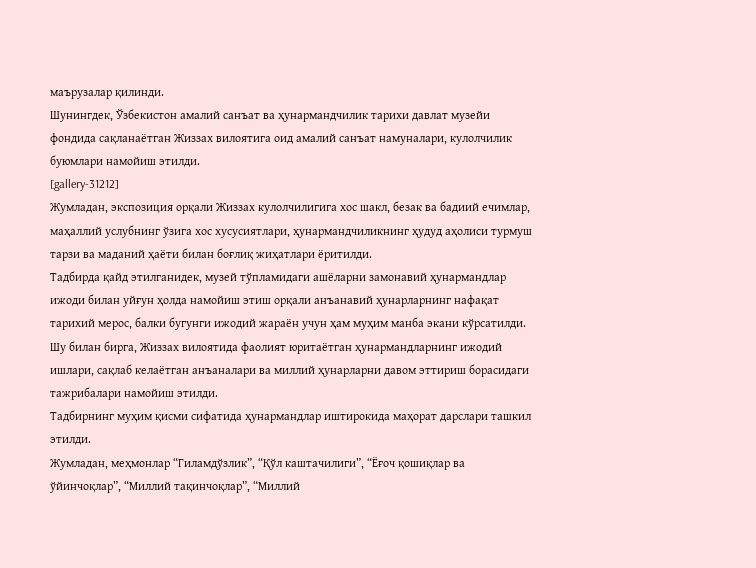маърузалар қилинди.
Шунингдек, Ўзбекистон амалий санъат ва ҳунармандчилик тарихи давлат музейи фондида сақланаётган Жиззах вилоятига оид амалий санъат намуналари, кулолчилик буюмлари намойиш этилди.
[gallery-31212]
Жумладан, экспозиция орқали Жиззах кулолчилигига хос шакл, безак ва бадиий ечимлар, маҳаллий услубнинг ўзига хос хусусиятлари, ҳунармандчиликнинг ҳудуд аҳолиси турмуш тарзи ва маданий ҳаёти билан боғлиқ жиҳатлари ёритилди.
Тадбирда қайд этилганидек, музей тўпламидаги ашёларни замонавий ҳунармандлар ижоди билан уйғун ҳолда намойиш этиш орқали анъанавий ҳунарларнинг нафақат тарихий мерос, балки бугунги ижодий жараён учун ҳам муҳим манба экани кўрсатилди.
Шу билан бирга, Жиззах вилоятида фаолият юритаётган ҳунармандларнинг ижодий ишлари, сақлаб келаётган анъаналари ва миллий ҳунарларни давом эттириш борасидаги тажрибалари намойиш этилди.
Тадбирнинг муҳим қисми сифатида ҳунармандлар иштирокида маҳорат дарслари ташкил этилди.
Жумладан, меҳмонлар “Гиламдўзлик”, “Қўл каштачилиги”, “Ёғоч қошиқлар ва ўйинчоқлар”, “Миллий тақинчоқлар”, “Миллий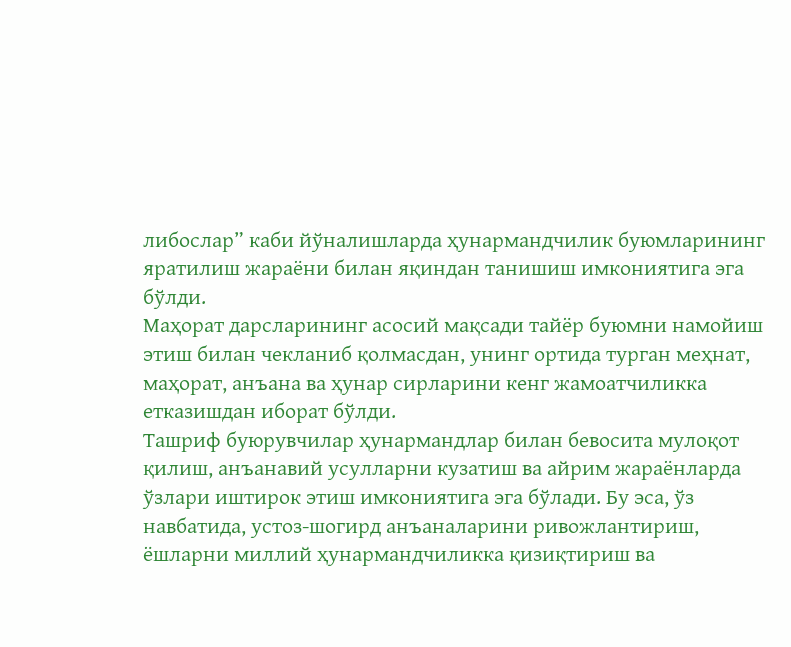либослар” каби йўналишларда ҳунармандчилик буюмларининг яратилиш жараёни билан яқиндан танишиш имкониятига эга бўлди.
Маҳорат дарсларининг асосий мақсади тайёр буюмни намойиш этиш билан чекланиб қолмасдан, унинг ортида турган меҳнат, маҳорат, анъана ва ҳунар сирларини кенг жамоатчиликка етказишдан иборат бўлди.
Ташриф буюрувчилар ҳунармандлар билан бевосита мулоқот қилиш, анъанавий усулларни кузатиш ва айрим жараёнларда ўзлари иштирок этиш имкониятига эга бўлади. Бу эса, ўз навбатида, устоз-шогирд анъаналарини ривожлантириш, ёшларни миллий ҳунармандчиликка қизиқтириш ва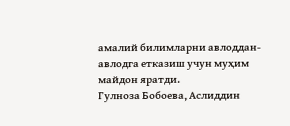амалий билимларни авлоддан-авлодга етказиш учун муҳим майдон яратди.
Гулноза Бобоева, Аслиддин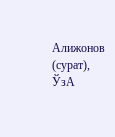Алижонов (сурат), ЎзА